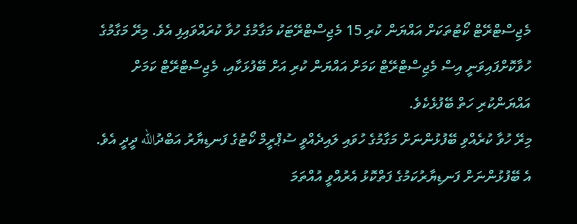މެޖިސްޓްރޭޓް ކޯޓުތަކަށް އައްޔަން ކުރި 15 މެޖިސްޓްރޭޓަކު މަގާމުގެ ހުވާ ކުރައްވައިފި އެވެ. މިރޭ މަގާމުގެ ހުވާކޮށްފައިވަނީ އިސް މެޖިސްޓްރޭޓް ކަމަށް އައްޔަން ކުރި އަށް ބޭފުޅަކާއި، މެޖިސްޓްރޭޓް ކަމަށް އައްޔަންކުރި ހަތް ބޭފުޅެކެވެ.
މިރޭ ހުވާ ކުރެއްވި ބޭފުޅުންނަށް މަގާމުގެ ހުވައި ލައިދެއްވީ ސުޕްރީމް ކޯޓުގެ ފަނޑިޔާރު އަބްދުالله ދީދީ އެވެ. އެ ބޭފުޅުންނަށް ފަނޑިޔާރުކަމުގެ ފަތްކޮޅު އެރުއްވީ އުއްތަމަ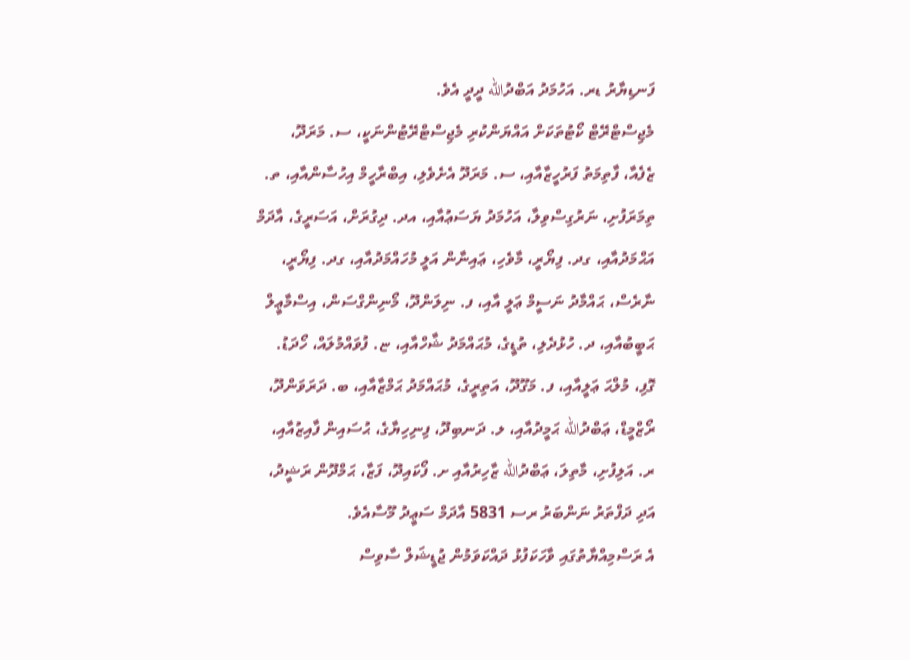ފަނޑިޔާރު ޑރ. އަހުމަދު އަބްދުالله ދީދީ އެވެ.
މެޖިސްޓްރޭޓް ކޯޓުތަކަށް އައްޔަންކުރި މެޖިސްޓްރޭޓުންނަކީ، ސ. މަރަދޫ، ޒެފެއާ، ފާތިމަތު ފަރުހީޒާއާއި، ސ. މަރަދޫ އެށެވެލި، އިބްރާހީމް އިހުސާންއާއި، ތ. ތިމަރަފުށި، ނަރުގިސްވިލާ، އަހުމަދު ޔަސަޢުއާއި، އދ. ދިގުރަށް، އަސަރީގެ، އާދަމް އަޙްމަދުއާއި، ގދ. ފިޔޯރީ، މާވެހި، ޢައިނާން އަލީ މުހައްމަދުއާއި، ގދ. ފިޔޯރީ، ނާރެސް، ޙައްމާދު ނަސީމް ޢަލީ އާއި، ފ. ނިލަންދޫ، މޯނިންގްސަން، އިސްމާޢީލް ޙަބީބުއާއި، ދ. ހުޅުދެލި، ތުޑީގެ، މުޙައްމަދު ޝާހްއާއި، ޏ. ފުވައްމުލައް، ހޯދަޑު. ގޮފި، މުލްޙަ ޢަލީއާއި، ފ. މަގޫދޫ، އަތިރީގެ، މުޙައްމަދު ޙަމްޒާއާއި، ބ. ދަރަވަންދޫ، ރޯޒްމީޑް، ޢަބްދުالله ޙަމީދުއާއި، ލ. ދަނބިދޫ، ފިނިހިޔާގެ، ޙުސައިން ފާއިޒުއާއި، ރ. އަލިފުށި، މާތިލަ، ޢަބްދުالله ޒާހިރުއާއި ށ. ފޯކައިދޫ، ފަޒާ، ޙަމްދޫން ރަޝީދު، އަދި ދަފްތަރު ނަންބަރު ރސ 5831 އާދަމް ސަޢީދު މޫސާއެވެ.
އެ ރަސްމިއްޔާތުގައި ވާހަކަފުޅު ދައްކަވަމުން ޖުޑީޝަލް ސާވިސް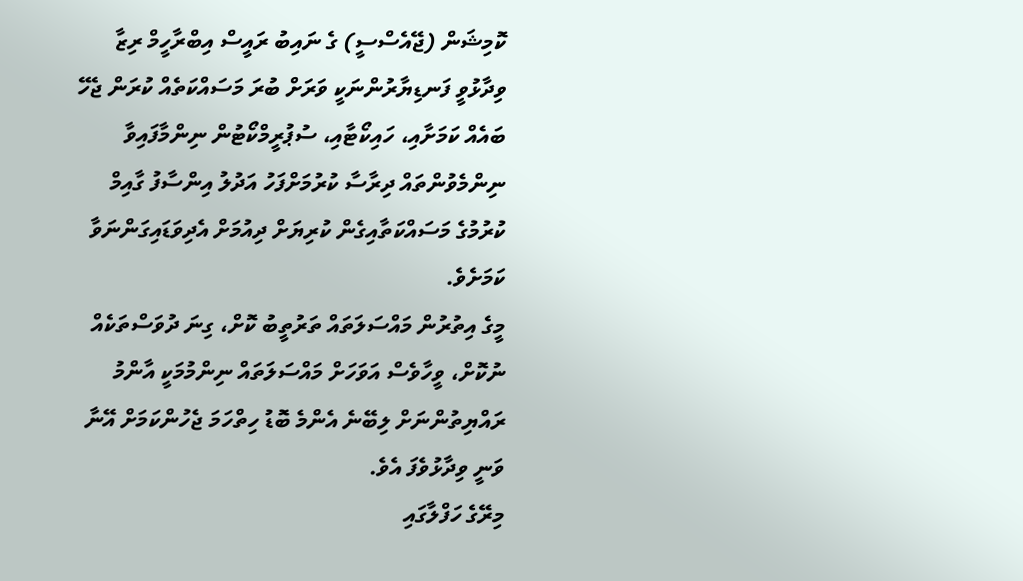ކޮމިޝަން (ޖޭއެސްސީ) ގެ ނައިބު ރައީސް އިބްރާހީމް ރިޒާ ވިދާޅުވީ ފަނޑިޔާރުންނަކީ ވަރަށް ބުރަ މަސައްކަތެއް ކުރަން ޖެހޭ ބައެއް ކަމަށާއި، ހައިކޯޓާއި، ސުޕުރީމްކޯޓުން ނިންމާފައިވާ ނިންމެވުންތައް ދިރާސާ ކުރުމަށްފަހު އަދުލު އިންސާފު ގާއިމް ކުރުމުގެ މަސައްކަތާއިގެން ކުރިޔަށް ދިއުމަށް އެދިވަޑައިގަންނަވާ ކަމަށެވެ.
މީގެ އިތުރުން މައްސަލަތައް ތަރުތީބު ކޮށް، ގިނަ ދުވަސްތަކެއް ނުކޮށް، ވީހާވެސް އަވަހަށް މައްސަލަތައް ނިންމުމަކީ އާންމު ރައްޔިތުންނަށް ލިބޭނެ އެންމެ ބޮޑު ހިތްހަމަ ޖެހުންކަމަށް އޭނާ ވަނީ ވިދާޅުވެފަ އެވެ.
މިރޭގެ ހަފްލާގައި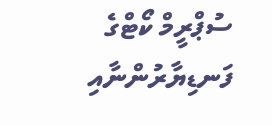ސުޕްރީމް ކޯޓްގެ ފަނޑިޔާރުންނާއި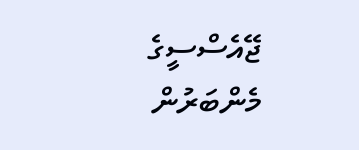ޖޭއެސްސީގެ މެންބަރުން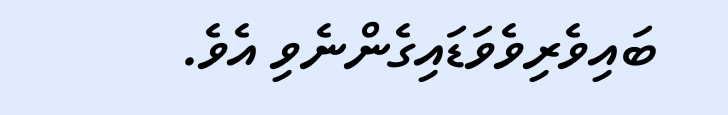ބައިވެރިވެވަޑައިގެންނެވި އެވެ.